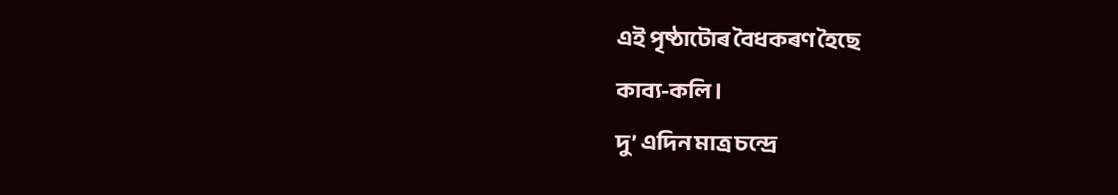এই পৃষ্ঠাটোৰ বৈধকৰণ হৈছে
কাব্য-কলি।
দু’ এদিন মাত্ৰ চন্দ্ৰে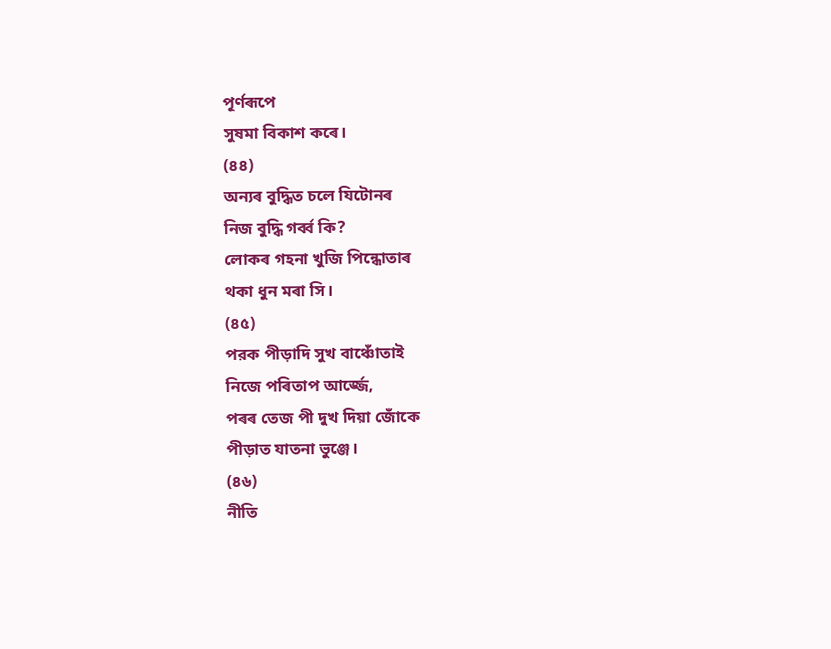পূৰ্ণৰূপে
সুষমা বিকাশ কৰে।
(৪৪)
অন্যৰ বুদ্ধিত চলে যিটোনৰ
নিজ বুদ্ধি গৰ্ব্ব কি?
লোকৰ গহনা খুজি পিন্ধোতাৰ
থকা ধুন মৰা সি।
(৪৫)
পরক পীড়াদি সুখ বাঞ্চোঁতাই
নিজে পৰিতাপ আৰ্জ্জে,
পৰৰ তেজ পী দুখ দিয়া জোঁকে
পীড়াত যাতনা ভুঞ্জে।
(৪৬)
নীতি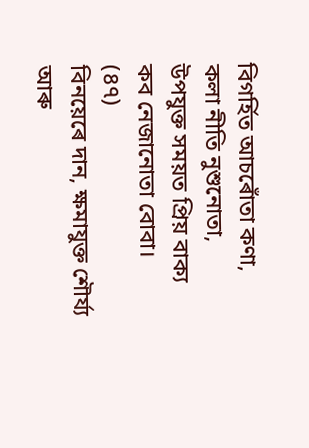বিগৰ্হিত আচৰোঁতা কণা,
কলা নীতি নুশুনোতা,
উপযুক্ত সময়ত প্ৰিয় বাক্য
কব নেজানোতা বোবা।
(৪৭)
বিনয়েৰে দান, ক্ষমাযুক্ত শৌৰ্য্য
আৰু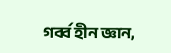গৰ্ব্ব হীন জ্ঞান,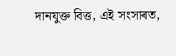দানযুক্ত বিত্ত, এই সংসাৰত,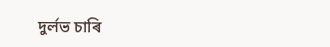দুৰ্লভ চাৰি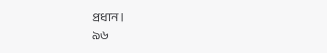প্ৰধান।
৯৬